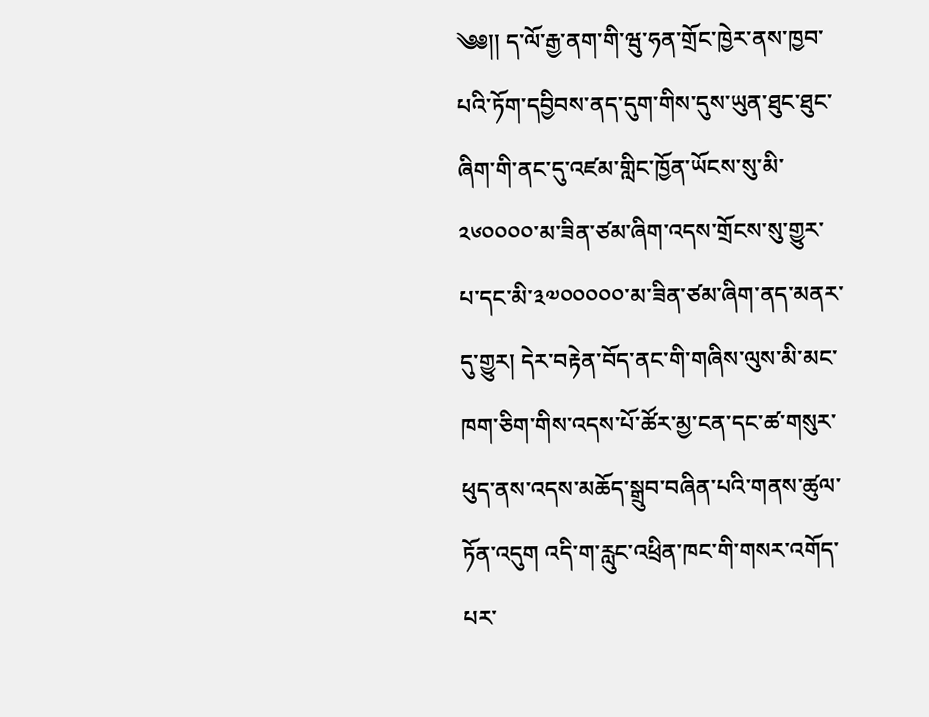༄༅།། ད་ལོ་རྒྱ་ནག་གི་ཝུ་ཧན་གྲོང་ཁྱེར་ནས་ཁྱབ་པའི་ཏོག་དབྱིབས་ནད་དུག་གིས་དུས་ཡུན་ཐུང་ཐུང་ཞིག་གི་ནང་དུ་འཛམ་གླིང་ཁྱོན་ཡོངས་སུ་མི་༢༦༠༠༠༠་མ་ཟིན་ཙམ་ཞིག་འདས་གྲོངས་སུ་གྱུར་པ་དང་མི་༣༧༠༠༠༠༠་མ་ཟིན་ཙམ་ཞིག་ནད་མནར་དུ་གྱུར། དེར་བརྟེན་བོད་ནང་གི་གཞིས་ལུས་མི་མང་ཁག་ཅིག་གིས་འདས་པོ་ཚོར་མྱ་ངན་དང་ཚ་གསུར་ཕུད་ནས་འདས་མཆོད་སྒྲུབ་བཞིན་པའི་གནས་ཚུལ་ཏོན་འདུག འདི་ག་རླུང་འཕྲིན་ཁང་གི་གསར་འགོད་པར་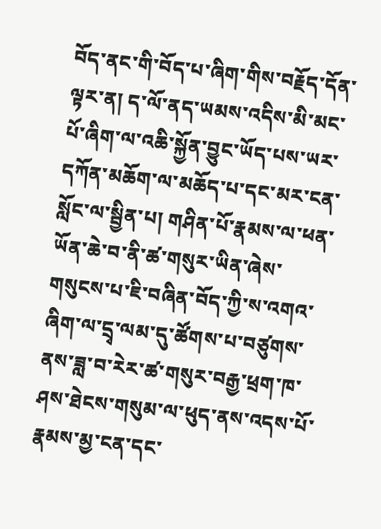བོད་ནང་གི་བོད་པ་ཞིག་གིས་བརྗོད་དོན་ལྟར་ན། ད་ལོ་ནད་ཡམས་འདིས་མི་མང་པོ་ཞིག་ལ་འཆི་སྐྱོན་བྱུང་ཡོད་པས་ཡར་དཀོན་མཆོག་ལ་མཆོད་པ་དང་མར་ངན་སློང་ལ་སྦྱིན་པ། གཤིན་པོ་རྣམས་ལ་ཕན་ཡོན་ཆེ་བ་ནི་ཚ་གསུར་ཡིན་ཞེས་གསུངས་པ་ཇི་བཞིན་བོད་ཀྱི་ས་འགའ་ཞིག་ལ་དྲྭ་ལམ་དུ་ཚོགས་པ་བཙུགས་ནས་ཟླ་བ་རེར་ཚ་གསུར་བརྒྱ་ཕྲག་ཁ་ཤས་ཐེངས་གསུམ་ལ་ཕུད་ནས་འདས་པོ་རྣམས་མྱ་ངན་དང་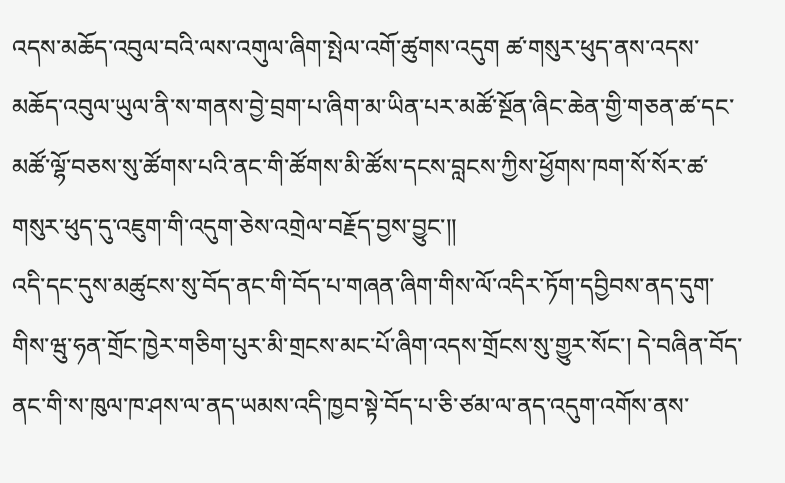འདས་མཆོད་འབུལ་བའི་ལས་འགུལ་ཞིག་སྤེལ་འགོ་ཚུགས་འདུག ཚ་གསུར་ཕུད་ནས་འདས་མཆོད་འབུལ་ཡུལ་ནི་ས་གནས་བྱེ་བྲག་པ་ཞིག་མ་ཡིན་པར་མཚོ་སྔོན་ཞིང་ཆེན་གྱི་གཅན་ཚ་དང་མཚོ་ལྷོ་བཅས་སུ་ཚོགས་པའི་ནང་གི་ཚོགས་མི་ཚོས་དངས་བླངས་ཀྱིས་ཕྱོགས་ཁག་སོ་སོར་ཚ་གསུར་ཕུད་དུ་འཇུག་གི་འདུག་ཅེས་འགྲེལ་བརྗོད་བྱས་བྱུང་།།
འདི་དང་དུས་མཚུངས་སུ་བོད་ནང་གི་བོད་པ་གཞན་ཞིག་གིས་ལོ་འདིར་ཏོག་དབྱིབས་ནད་དུག་གིས་ཝུ་ཧན་གྲོང་ཁྱེར་གཅིག་པུར་མི་གྲངས་མང་པོ་ཞིག་འདས་གྲོངས་སུ་གྱུར་སོང་། དེ་བཞིན་བོད་ནང་གི་ས་ཁུལ་ཁ་ཤས་ལ་ནད་ཡམས་འདི་ཁྱབ་སྟེ་བོད་པ་ཅི་ཙམ་ལ་ནད་འདུག་འགོས་ནས་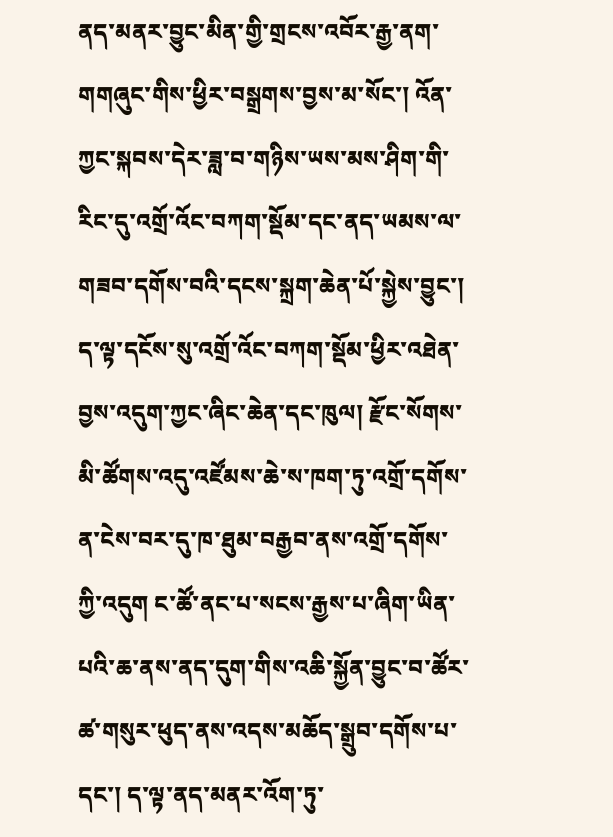ནད་མནར་བྱུང་མིན་གྱི་གྲངས་འབོར་རྒྱ་ནག་གགཞུང་གིས་ཕྱིར་བསྒྲགས་བྱས་མ་སོང་། འོན་ཀྱང་སྐབས་དེར་ཟླ་བ་གཉིས་ཡས་མས་ཤིག་གི་རིང་དུ་འགྲོ་འོང་བཀག་སྡོམ་དང་ནད་ཡམས་ལ་གཟབ་དགོས་བའི་དངས་སྐྲག་ཆེན་པོ་སྐྱེས་བྱུང་། ད་ལྟ་དངོས་སུ་འགྲོ་འོང་བཀག་སྡོམ་ཕྱིར་འཐེན་བྱས་འདུག་ཀྱང་ཞིང་ཆེན་དང་ཁུལ། རྫོང་སོགས་མི་ཚོགས་འདུ་འཛོམས་ཆེ་ས་ཁག་ཏུ་འགྲོ་དགོས་ན་ངེས་བར་དུ་ཁ་ཐུམ་བརྒྱབ་ནས་འགྲོ་དགོས་ཀྱི་འདུག ང་ཚོ་ནང་པ་སངས་རྒྱས་པ་ཞིག་ཡིན་པའི་ཆ་ནས་ནད་དུག་གིས་འཆི་སྐྱོན་བྱུང་བ་ཚོར་ཚ་གསུར་ཕུད་ནས་འདས་མཆོད་སྒྲུབ་དགོས་པ་དང་། ད་ལྟ་ནད་མནར་འོག་ཏུ་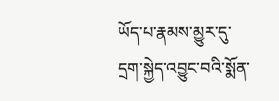ཡོད་པ་རྣམས་མྱུར་དུ་དྲག་སྐྱེད་འབྱུང་བའི་སྨོན་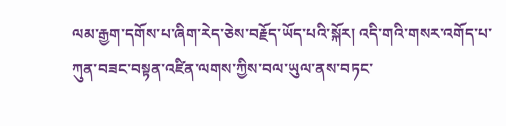ལམ་རྒྱག་དགོས་པ་ཞིག་རེད་ཅེས་བརྗོད་ཡོད་པའི་སྐོར། འདི་གའི་གསར་འགོད་པ་ཀུན་བཟང་བསྟན་འཛིན་ལགས་ཀྱིས་བལ་ཡུལ་ནས་བཏང་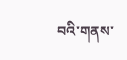བའི་གནས་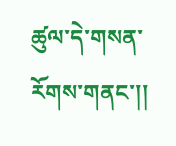ཚུལ་དེ་གསན་རོགས་གནང་།།